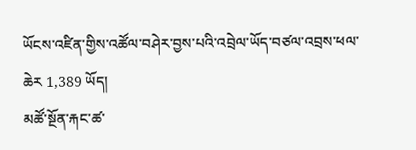ཡོངས་འཛིན་གྱིས་འཚོལ་བཤེར་བྱས་པའི་འབྲེལ་ཡོད་བཙལ་འབྲས་ཕལ་ཆེར 1,389 ཡོད།
མཚོ་སྔོན་རྐང་ཚ་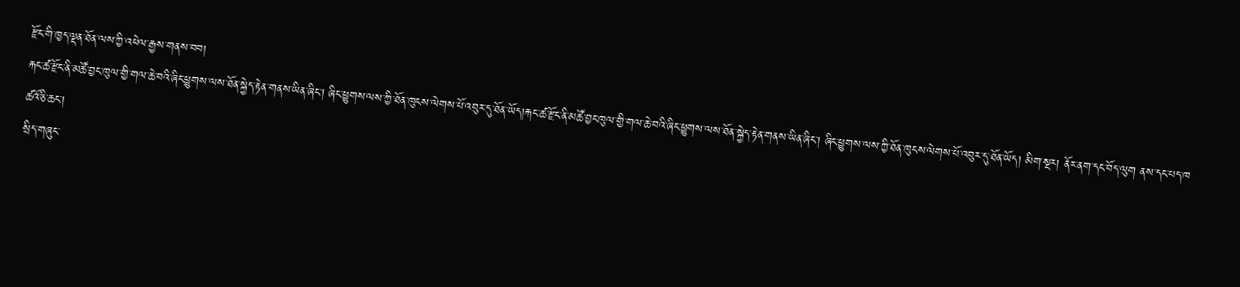རྫོང་གི་ཁྱད་ལྡན་ཐོན་ལས་ཀྱི་འཕེལ་རྒྱས་གནས་བབ།
རྐང་ཚ་རྫོང་ནི་མཚོ་བྱང་ཁུལ་གྱི་གལ་ཆེ་བའི་ཞིང་ཕྱུགས་ལས་ཐོན་སྐྱེད་རྟེན་གནས་ཡིན་ཞིང་། ཞིང་ཕྱུགས་ལས་ཀྱི་ཐོན་ཁུངས་ལེགས་པོ་འབུར་དུ་ཐོན་ཡོད།རྐང་ཚ་རྫོང་ནི་མཚོ་བྱང་ཁུལ་གྱི་གལ་ཆེ་བའི་ཞིང་ཕྱུགས་ལས་ཐོན་སྐྱེད་རྟེན་གནས་ཡིན་ཞིང་། ཞིང་ཕྱུགས་ལས་ཀྱི་ཐོན་ཁུངས་ལེགས་པོ་འབུར་དུ་ཐོན་ཡོད། མིག་སྔར། ནོར་ནག་དང་བོད་ལུག ནས་དང་པད་ཁ
ཚའོ་ཅི་ཆང་།
སྲིད་གཞུང་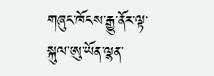གཞུང་ཁོངས་རྒྱུ་ནོར་ལྟ་སྐུལ་ཨུ་ཡོན་ལྷན་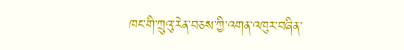ཁང་གི་ཀྲུའུ་རེན་བཅས་ཀྱི་འགན་འཁུར་བཞིན་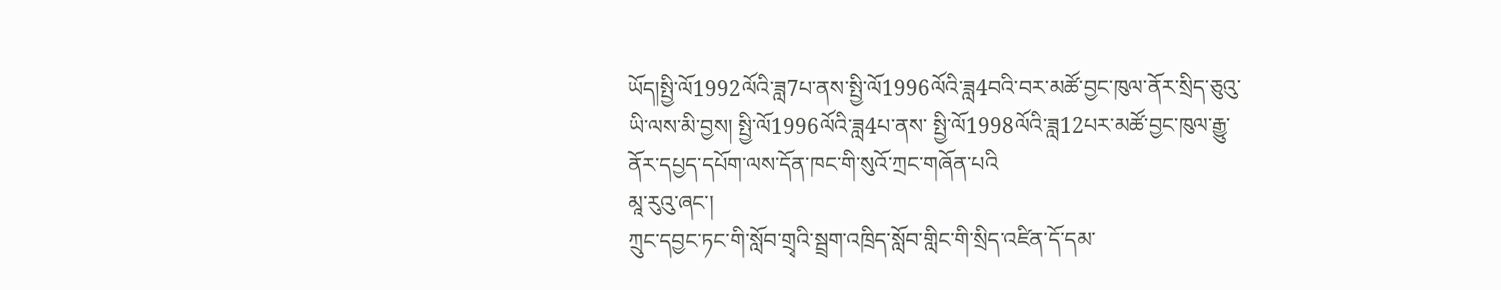ཡོད།སྤྱི་ལོ1992ལོའི་ཟླ7པ་ནས་སྤྱི་ལོ1996ལོའི་ཟླ4བའི་བར་མཚོ་བྱང་ཁུལ་ནོར་སྲིད་ཅུའུ་ཡི་ལས་མི་བྱས། སྤྱི་ལོ1996ལོའི་ཟླ4པ་ནས་ སྤྱི་ལོ1998ལོའི་ཟླ12པར་མཚོ་བྱང་ཁུལ་རྒྱུ་ནོར་དཔྱད་དཔོག་ལས་དོན་ཁང་གི་སུའོ་ཀྲང་གཞོན་པའི
མཱ་རུའུ་ཞང་།
ཀྲུང་དབྱང་ཏང་གི་སློབ་གྲྭའི་སྦྲག་འཁྲིད་སློབ་གླིང་གི་སྲིད་འཛིན་དོ་དམ་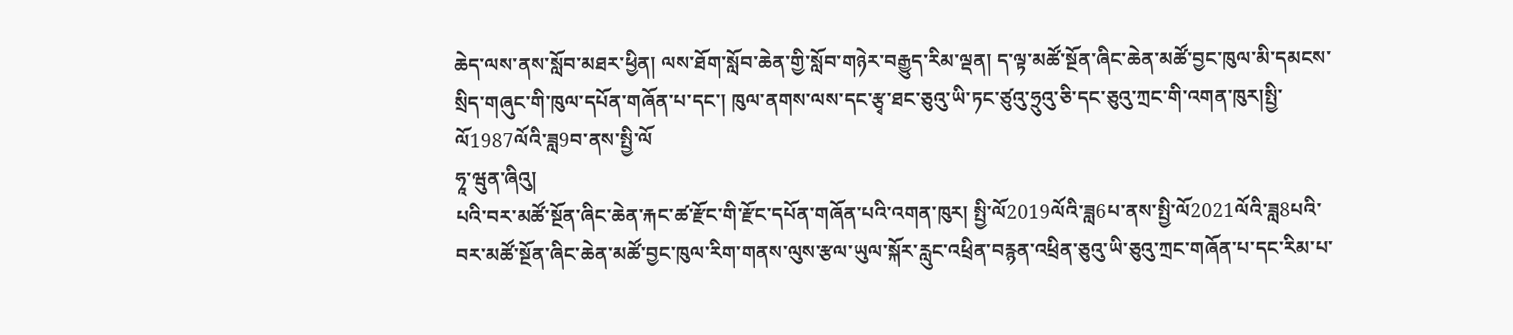ཆེད་ལས་ནས་སློབ་མཐར་ཕྱིན། ལས་ཐོག་སློབ་ཆེན་གྱི་སློབ་གཉེར་བརྒྱུད་རིམ་ལྡན། ད་ལྟ་མཚོ་སྔོན་ཞིང་ཆེན་མཚོ་བྱང་ཁུལ་མི་དམངས་སྲིད་གཞུང་གི་ཁུལ་དཔོན་གཞོན་པ་དང་། ཁུལ་ནགས་ལས་དང་རྩྭ་ཐང་ཅུའུ་ཡི་ཏང་ཙུའུ་ཧྲུའུ་ཅི་དང་ཅུའུ་ཀྲང་གི་འགན་ཁུར།སྤྱི་ལོ1987ལོའི་ཟླ9བ་ནས་སྤྱི་ལོ
ཧཱ་ཝུན་ཞིའུ།
པའི་བར་མཚོ་སྔོན་ཞིང་ཆེན་རྐང་ཚ་རྫོང་གི་རྫོང་དཔོན་གཞོན་པའི་འགན་ཁུར། སྤྱི་ལོ2019ལོའི་ཟླ6པ་ནས་སྤྱི་ལོ2021ལོའི་ཟླ8པའི་བར་མཚོ་སྔོན་ཞིང་ཆེན་མཚོ་བྱང་ཁུལ་རིག་གནས་ལུས་རྩལ་ཡུལ་སྐོར་རླུང་འཕྲིན་བརྙན་འཕྲིན་ཅུའུ་ཡི་ཅུའུ་ཀྲང་གཞོན་པ་དང་རིམ་པ་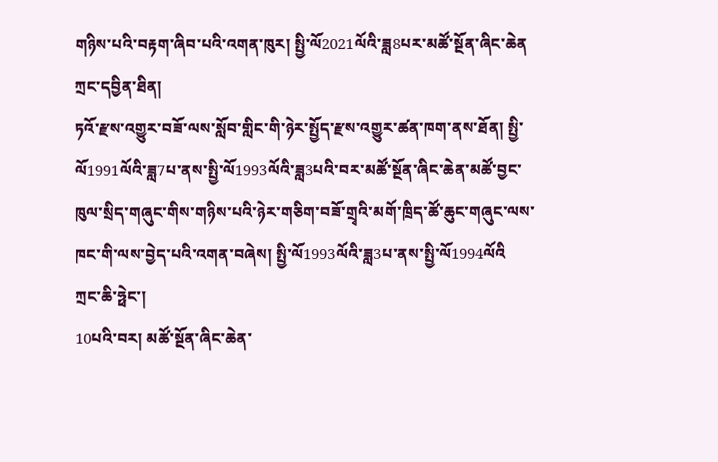གཉིས་པའི་བརྟག་ཞིབ་པའི་འགན་ཁུར། སྤྱི་ལོ2021ལོའི་ཟླ8པར་མཚོ་སྔོན་ཞིང་ཆེན
ཀྲང་དབྱིན་ཐིན།
ཏའོ་རྫས་འགྱུར་བཟོ་ལས་སློབ་གླིང་གི་ཉེར་སྤྱོད་རྫས་འགྱུར་ཚན་ཁག་ནས་ཐོན། སྤྱི་ལོ1991ལོའི་ཟླ7པ་ནས་སྤྱི་ལོ1993ལོའི་ཟླ3པའི་བར་མཚོ་སྔོན་ཞིང་ཆེན་མཚོ་བྱང་ཁུལ་སྲིད་གཞུང་གིས་གཉིས་པའི་ཉེར་གཅིག་བཟོ་གྲྭའི་མགོ་ཁྲིད་ཚོ་ཆུང་གཞུང་ལས་ཁང་གི་ལས་བྱེད་པའི་འགན་བཞེས། སྤྱི་ལོ1993ལོའི་ཟླ3པ་ནས་སྤྱི་ལོ1994ལོའི
ཀྲང་ཆི་ཧྥེང་།
10པའི་བར། མཚོ་སྔོན་ཞིང་ཆེན་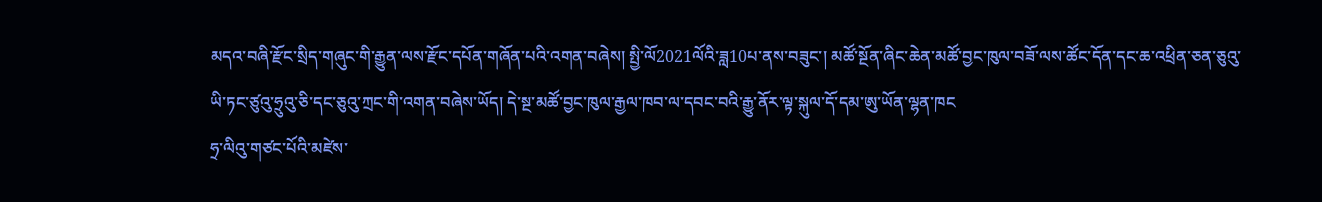མདའ་བཞི་རྫོང་སྲིད་གཞུང་གི་རྒྱུན་ལས་རྫོང་དཔོན་གཞོན་པའི་འགན་བཞེས། སྤྱི་ལོ2021ལོའི་ཟླ10པ་ནས་བཟུང་། མཚོ་སྔོན་ཞིང་ཆེན་མཚོ་བྱང་ཁུལ་བཟོ་ལས་ཚོང་དོན་དང་ཆ་འཕྲིན་ཅན་ཅུའུ་ཡི་ཏང་ཙུའུ་ཧྲུའུ་ཅི་དང་ཅུའུ་ཀྲང་གི་འགན་བཞེས་ཡོད། དེ་སྔ་མཚོ་བྱང་ཁུལ་རྒྱལ་ཁབ་ལ་དབང་བའི་རྒྱུ་ནོར་ལྟ་སྐུལ་དོ་དམ་ཨུ་ཡོན་ལྷན་ཁང
ཧྲ་ལིའུ་གཙང་པོའི་མཛེས་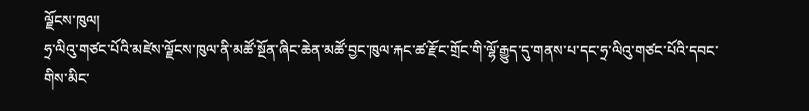ལྗོངས་ཁུལ།
ཧྲ་ལིའུ་གཙང་པོའི་མཛེས་ལྗོངས་ཁུལ་ནི་མཚོ་སྔོན་ཞིང་ཆེན་མཚོ་བྱང་ཁུལ་རྐང་ཚ་རྫོང་གྲོང་གི་ལྷོ་རྒྱུད་དུ་གནས་པ་དང་ཧྲ་ལིའུ་གཙང་པོའི་དབང་གིས་མིང་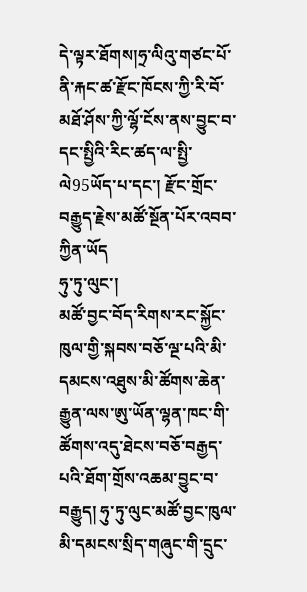དེ་ལྟར་ཐོགས།ཧྲ་ལིའུ་གཙང་པོ་ནི་རྐང་ཚ་རྫོང་ཁོངས་ཀྱི་རི་བོ་མཐོ་ཤོས་ཀྱི་ལྷོ་ངོས་ནས་བྱུང་བ་དང་སྤྱིའི་རིང་ཚད་ལ་སྤྱི་ལེ95ཡོད་པ་དང་། རྫོང་གྲོང་བརྒྱུད་རྗེས་མཚོ་སྔོན་པོར་འབབ་ཀྱིན་ཡོད
ཧུ་ཏུ་ལུང་།
མཚོ་བྱང་བོད་རིགས་རང་སྐྱོང་ཁུལ་གྱི་སྐབས་བཅོ་ལྔ་པའི་མི་དམངས་འཐུས་མི་ཚོགས་ཆེན་རྒྱུན་ལས་ཨུ་ཡོན་ལྷན་ཁང་གི་ཚོགས་འདུ་ཐེངས་བཅོ་བརྒྱད་པའི་ཐོག་གྲོས་འཆམ་བྱུང་བ་བརྒྱུད། ཧུ་ཏུ་ལུང་མཚོ་བྱང་ཁུལ་མི་དམངས་སྲིད་གཞུང་གི་དྲུང་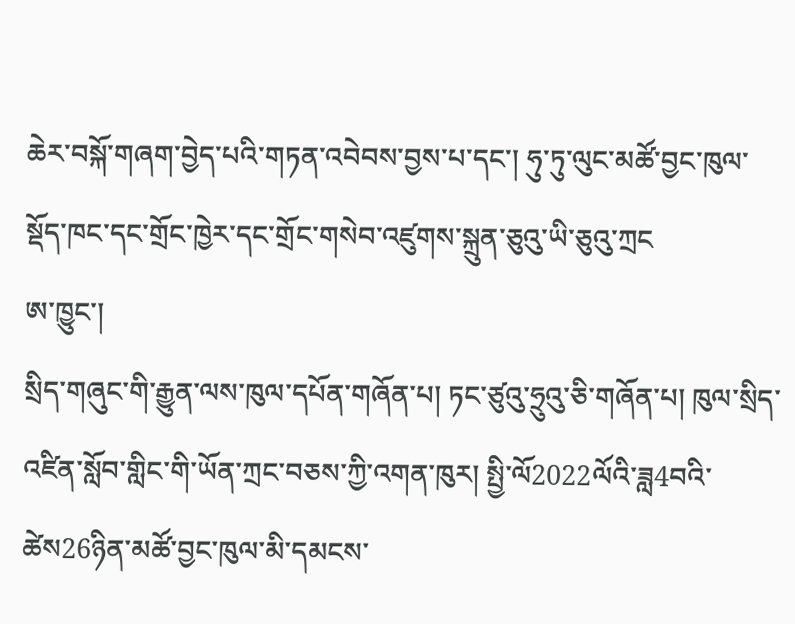ཆེར་བསྐོ་གཞག་བྱེད་པའི་གཏན་འབེབས་བྱས་པ་དང་། ཧུ་ཏུ་ལུང་མཚོ་བྱང་ཁུལ་སྡོད་ཁང་དང་གྲོང་ཁྱེར་དང་གྲོང་གསེབ་འཛུགས་སྐྲུན་ཅུའུ་ཡི་ཅུའུ་ཀྲང
ཨ་ཁྱུང་།
སྲིད་གཞུང་གི་རྒྱུན་ལས་ཁུལ་དཔོན་གཞོན་པ། ཏང་ཙུའུ་ཧྲུའུ་ཅི་གཞོན་པ། ཁུལ་སྲིད་འཛིན་སློབ་གླིང་གི་ཡོན་ཀྲང་བཅས་ཀྱི་འགན་ཁུར། སྤྱི་ལོ2022ལོའི་ཟླ4བའི་ཚེས26ཉིན་མཚོ་བྱང་ཁུལ་མི་དམངས་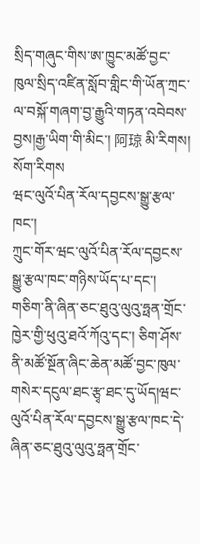སྲིད་གཞུང་གིས་ཨ་ཁྱུང་མཚོ་བྱང་ཁུལ་སྲིད་འཛིན་སློབ་གླིང་གི་ཡོན་ཀྲང་ལ་བསྐོ་གཞག་བྱ་རྒྱུའི་གཏན་འབེབས་བྱས།རྒྱ་ཡིག་གི་མིང་། 阿琼 མི་རིགས། སོག་རིགས
ཝང་ལུའོ་པིན་རོལ་དབྱངས་སྒྱུ་རྩལ་ཁང་།
ཀྲུང་གོར་ཝང་ལུའོ་པིན་རོལ་དབྱངས་སྒྱུ་རྩལ་ཁང་གཉིས་ཡོད་པ་དང་། གཅིག་ནི་ཞིན་ཅང་ཐུའུ་ལུའུ་ཧྥན་གྲོང་ཁྱེར་གྱི་ཕུའུ་ཐའོ་ཀོའུ་དང་། ཅིག་ཤོས་ནི་མཚོ་སྔོན་ཞིང་ཆེན་མཚོ་བྱང་ཁུལ་གསེར་དངུལ་ཐང་རྩྭ་ཐང་དུ་ཡོད།ཝང་ལུའོ་པིན་རོལ་དབྱངས་སྒྱུ་རྩལ་ཁང་དེ་ཞིན་ཅང་ཐུའུ་ལུའུ་ཧྥན་གྲོང་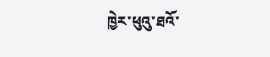ཁྱེར་ཕུའུ་ཐའོ་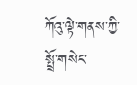ཀོའུ་ལྟེ་གནས་ཀྱི་སྤྲོ་གསེང་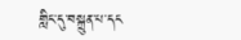གླིང་དུ་བསྐྲུན་པ་དང